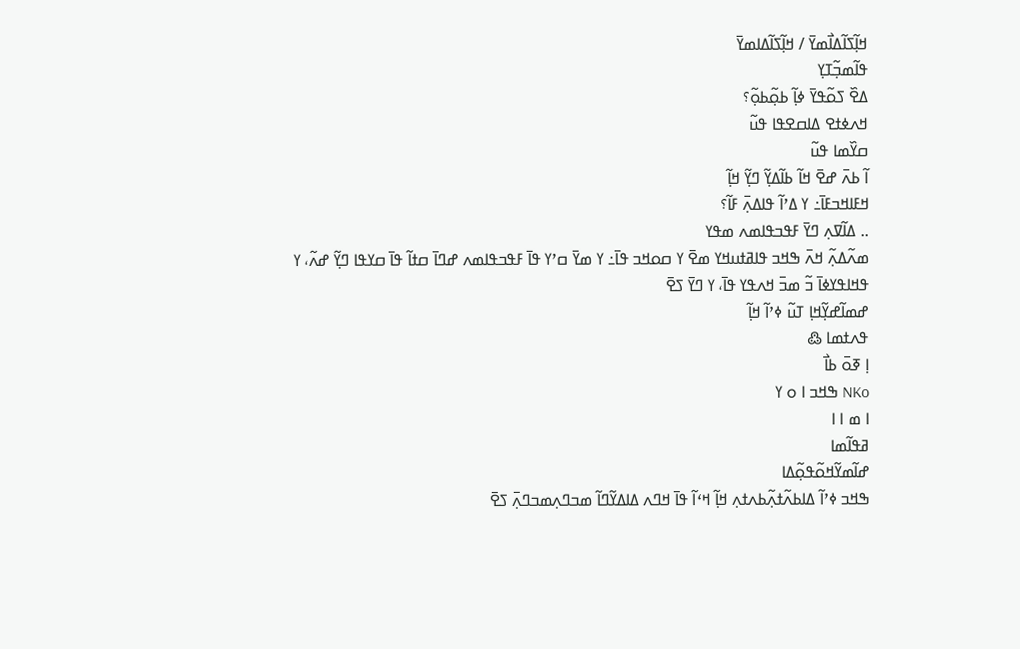ߞߊ߲߬ߖߊ߬ߡߊ߯ߘߌ߫ / ߞߊ߲߬ߖߊ߬ߡߊߘߌ߫
ߟߊ߬ߘߏ߲߬ߠߌ߲
ߡߐ߰ ߖߋ߬ߟߌ߫ ߦߊ߲߬ ߕߋ߲߬ߕߋ߲߬؟
ߞߍߦߙߐ ߡߊߛߐߟߊ ߟߎ߬
ߛߌ߰ߘߊ ߟߎ߬
ߊ߬ ߕߍ߫ ߝߐ߫ ߞߊ߬ ߕߊ߬ߡߌ߲߬ ߣߌ߲߬ ߞߊ߲߬
ߞߓߊߞߏߓߊ߫߸ ߌ ߡߴߊ߬ ߟߊߡߍ߲߫ ߓߊ߬؟
.. ߡߊ߬ߜߍ߲ ߣߌ߫ ߓߟߏߟߊߘߍ ߘߟߌ
ߘߍ߬ߡߍ߲߬ ߞߍ߫ ߒߞߏ ߟߊߥߙߎߞߌ ߘߐ߫ ߌ ߛߋߞߏ ߟߊ߫߸ ߌ ߘߌ߫ ߛߴߌ ߟߊ߫ ߓߟߏߟߊߘߍ ߝߣߊ߫ ߛߙߊ߬ ߟߊ߫ ߛߌߟߊ ߣߌ߲߬ ߝߍ߬، ߌ ߟߞߊߟߌߦߊ߫ ߏ߬ ߘߏ߫ ߞߍߟߌ ߟߊ߫، ߌ ߣߌ߫ ߖߐ߫
ߝߘߊ߬ߝߌ߲߬ߞߊ߲ ߠߎ߬ ߦߴߊ߬ ߞߊ߲߬
ߟߍߙߘߊ ߷
ߊ߲ ߧߋ߫ ߕߊ߯
NKo ߒߞߏ ߊ ߋ ߌ
ߊ ߘ ߊ ߊ
ߥߟߊ߬ߘߊ
ߝߊ߬ߘߌ߬ߞߋ߬ߟߋ߲߬ߡߊ
ߒߞߏ ߦߴߊ߬ ߡߊߕߍ߬ߙߍ߲߬ߕߍߙߍ߲ ߞߊ߲߬ ߞߵߊ߬ ߟߊ߫ ߞߣߍ ߡߊߡߌ߬ߣߊ߬ ߘߏߣߍ߲ߘߏߣߍ߲߫ ߖߐ߫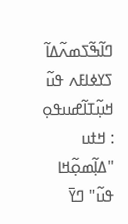ߣߊ߬ߒ߬ߖߘߍ߬ߡߊ߬ ߖߌߦߊߓߍ ߟߎ߬
ߞߎ߲߬ߠߊ߬ߝߎߟߋ߲ : ߞߙߎ "ߡߊ߲߬ߘߋ߲߬ߞߊ ߟߎ߬" ߣߌ߫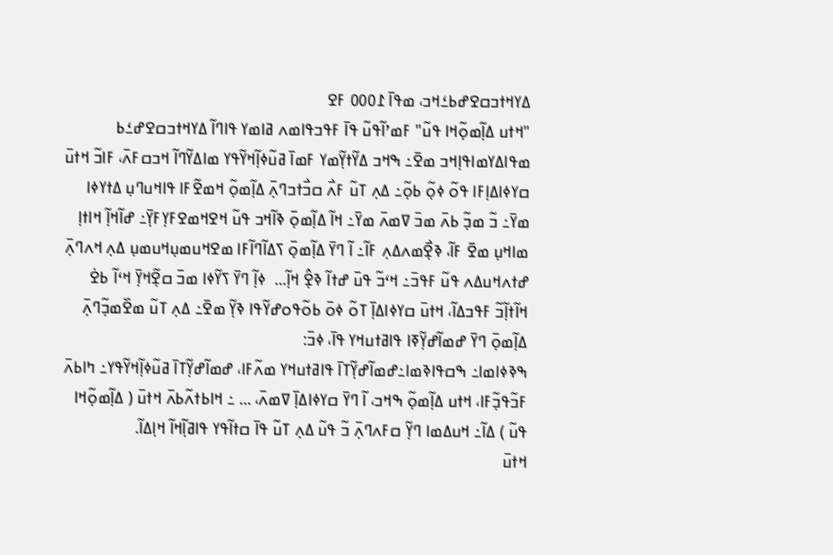ߡߌߞߙߏߛߐߝߕߑߞߏ، ߘߟߊ߫ ߁߀߀߀ ߓߐ
"ߞߙߎ ߡߊ߲߬ߘߋ߲߬ߞߊ ߟߎ߬" ߓߘߴߊ߬ߟߎ߬ ߟߊ߫ ߓߟߏߟߊߘߍ ߥߊߘߌ ߟߊߣߊ߬ ߡߌߞߙߏߛߐߝߑߕ ߘߟߊߡߌߘߊߟߊ߲ߞߏ ߘߐ߫߸ ߒߞߏ ߡߌ߬ߙߌ߲߬ߘߌ ߓߘߊ߫ ߥߎ߬ߦߊ߲߬ߞߌ߬ߟߌ ߘߊߡߌ߬ߣߊ߬ ߞߏߛߓߍ߫، ߓߊߏ߬ ߞߙߎ߫ ߛߌߦߊߡߊ߲ߓߊ ߟߋ߬ ߦߋ߲߬ ߕߋ߲߬߸ ߡߍ߲ ߠߎ߬ ߓߍ߯ ߛߏ߯ߙߏߣߍ߲߫ ߡߊ߲߬ߘߋ߲߬ ߞߘߐ߬ߓߊ ߟߊߞߎߣߎ߲ ߡߙߌߦߊ ߘߌ߫߸ ߏ߬ ߘߏ߲߬ ߕߍ߫ ߘߏ߫ ߜߘߍ߫ ߘߌ߫߸ ߞߊ߬ ߡߊ߲߬ߘߋ߲߫ ߢߊ߬ߞߏ ߟߎ߬ ߞߐߞߘߐߓߌ߲ߓߌ߲߫߸ ߝߊ߬ߞߊ߲߬ ߞߊߙߊ߲ ߘߊߞߎ߲ ߘߐ߫ ߓߊ߬، ߢߐ߲߯ߘߍߡߍ߲ ߓߊ߬߸ ߊ߬ ߣߌ߫ ߡߊ߲߬ߘߋ߲߫ ߖߡߊ߬ߣߊ߬ߓߊ ߘߐߞߎߘߎ߲ߞߎߘߎ߲ ߡߍ߲ ߞߍߣߍ߲߫ ߝߙߍߞߎߡߍ ߟߎ߬ ߓߟߏ߫߸ ߞߵߏ߬ ߟߎ߫ ߝߙߊ߬ ߢߐ߲߮ ߞߊ߲߬...  ߦߊ߲߬ ߣߌ߫ ߖߌ߬ߦߊ ߘߏ߫ ߛߐ߲߬ߞߌ߲߫ ߞߵߊ߬ ߕߐ߭ ߞߊ߬ߙߊ߲߬ߏ߬ ߓߟߏߡߊ߬، ߞߙߎ߫ ߛߌߦߊߡߊ߲߫ ߠߋ߬ ߦߋ߫ ߕߋ߬ߟߋߝߌ߬ߟߊ ߢߌ߲߬ ߘߐ߫߸ ߡߍ߲ ߠߎ߬ ߘߐ߰ߘߏ߲߬ߣߍ߲߫ ߡߊ߲߬ߘߋ߲߫ ߣߌ߫ ߝߘߊ߬ߝߌ߲߬ߧߊ ߟߊߥߙߎߞߌ ߟߊ߫، ߦߏ߫:
ߒߢߦߊߘߊ߸ ߒߛߟߊߢߘߊ߸ߝߘߊ߬ߝߌ߲߬ߠߊ߫ ߟߊߥߙߎߞߌ ߘߍ߬ߓߊ، ߝߘߊ߬ߝߌ߲߬ߠߊ߫ ߥߎ߬ߦߊ߲߬ߞߌ߬ߟߌ߸ ߤߊߕߍ߫ ߓߏ߬ߟߏ߲߬ߓߊ، ߞߙߎ ߡߊ߲߬ߘߋ߲߬ ߒߞߏ، ߊ߬ ߣߌ߫ ߛߌߦߊߡߊ߲߫ ߜߘߍ߫، ... ߸ ߞߊߕߙߍ߬ߕߍ߫ ߞߙߎ߫ ( ߡߊ߲߬ߘߋ߲߬ߞߊ ߟߎ߬ ) ߡߊ߬߸ ߞߎߡߘߊ ߣߌ߲߬ ߛߓߍߣߍ߲߫ ߏ߬ ߟߎ߬ ߡߍ߲ ߠߎ߬ ߟߊ߫ ߛߙߊ߬ߟߌ ߟߊߥߊ߲߬ߞߊ߬ ߞߊ߲ߡߊ߬.
ߞߙߎ߫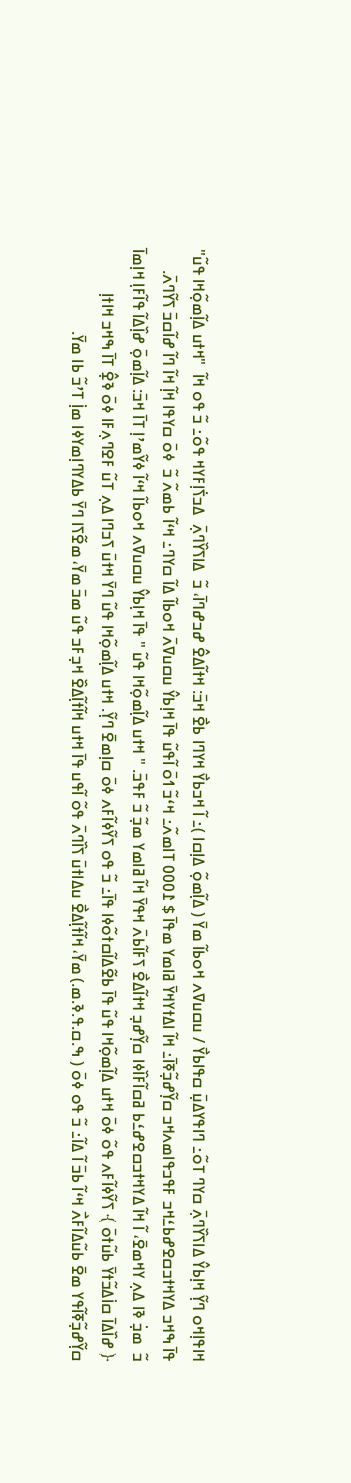ߞߊߟߊ߲ߞߋ ߣߌ߲߬ ߞߊ߲ߕߌ߮ ߡߊߖߌ߰ߣߍ߲߫ ߛߌߣ ߠߋ߬߸ ߣߊߟߌߡߎ߲߫ ߛߟߊߕߌ߯ / ߎߛߎߜߍ ߞߋߕߊ߬ ߘߌ߫ ( ߡߊ߲߬ߘߋ߲߬ ߡߊ߲ߛߊ )߸ ߊ߬ ߞߏߕߌ߯ ߞߌߣߊ ߕߐ߯ ߞߏ߫: ߞߙߊ߬ߡߐ߮ ߝߏߝߣߊ߫، ߏ߬  ߡߊߖߌ߰ߣߍ߲߫  ߡߏߖ߭ߊ߲ߓߌߞ ߟߋ߬߸ ߏ߬ ߟߋ ߞߊ߬  "ߞߙߎ ߡߊ߲߬ߘߋ߲߬ߞߊ ߟߎ߬" ߟߊ߫ ߒߞߏ ߡߌߞߙߏߛߐߝߕߑߞߏ ߓߟߏߟߊߘߍߞߏ ߛߌ߲߬ߝߏ߲߬ߧߊ߫߸ ߞߊ߬ ߊߡߙߌߞߌ߫ ߥߊߘߌ ߘߟߊ߫ $ ߁߀߀߀ ߠߊߘߍ߬߸ ߞߵߏ߬ ߗߋ߫ ߊ߬ߟߎ߬ ߟߊ߫ ߞߊ߲ߕߌ߮ ߎߛߎߜߍ߫ ߞߋߕߊ߬ ߡߊ߬ ߛߌߣ߸ ߞߵߊ߬ ߕߘߍ߬ ߏ߬  ߦߋ߫ ߛߌߟߊ ߞߊ߲߬ ߞߊ߬ ߣߊ߬ ߝߊ߬ߛߏ߫ ߖߌ߬ߣߍ߫.
ߏ߬  ߘߏ߲߭ ߢߊ ߡߍ߲ ߌߞߘߐ߫، ߊ߬ ߞߊ߬ ߡߌߞߙߏߛߐߝߑߕ ߥߛߊ߬ߓߊ߰ߦߊ ߛߌ߲߬ߝߏ߲ ߞߙߊ߬ߡߐ߯ ߖߓߊ߬ߕߍ߫ ߞߟߌ߫ ߞߊ߬ ߥߊߘߌ ߘߏ߲߬ ߏ߬ ߓߟߏ߫. " ߞߙߎ ߡߊ߲߬ߘߋ߲߬ߞߊ ߟߎ߬ " ߟߊ߫ ߞߊ߲ߕߌ߮ ߎߛߎߜߍ ߞߋߕߊ߬ ߞߵߊ߬ ߦߌ߬ߘߴߊ߲ ߠߊ߫ ߞߏ߫: ߡߊ߲߬ߘߋ߲߫ ߝߊ߲߰ߡߊ߬ ߟߊ߬ߓߊ߲ ߞߊ߲ߘߊ߫ ﴿ ߝߊ߰ߡߊ߫ ߛߊ߭ߡߏ߬ߙߌ߫ ߕߎ߬ߙߋ߫ ﴾ ߖߌ߬ߦߊ߬ߓߍ ߟߋ߬ ߦߋ߫ ߞߙߎ ߡߊ߲߬ߘߋ߲߬ߞߊ ߟߎ߬ ߟߊ߫ ߕߐ߬ߡߊ߬ߛߙߋ߬ߦߊ ߟߊ߫߸ ߏ߬ ߟߋ ߖߌ߬ߦߊ߬ߓߍ ߦߋ߫ ߛߊ߲ߘߐ߫ ߣߌ߲߬. ߞߙߎ ߡߊ߲߬ߘߋ߲߬ߞߊ ߟߎ߬ ߣߌ߫ ߞߙߎ߫ ߖߏߣߊ ߡߍ߲ ߠߎ߬ ߓߐߣߍ߲ߓߊ ߦߋ߫ ߢߐ߲߮ ߠߊ߫ ߒߞߏ ߞߊߙߊ߲ ߛߌ߲߬ߝߏ߲߬ߧߊ߬ߟߌ ߘߐ߫ ߕߎ߬ߡߊ߬ߓߍ߯ ߞߵߊ߬ ߕߏ߫ ߊ߬ ߡߊ߬߸ ߏ߬ ߟߋ ߦߋ߫ ( ߒ.ߛ.ߟ.ߢ.ߘ.) ߘߌ߫، ߞߊ߬ߙߊ߲߬ߡߐ߯ ߎߡߊߙߎ߫ ߖߊ߰ߣߍ߫ ߟߋ߬ ߊ߬ߟߎ ߟߊ߫ ߞߙߎ ߞߊ߬ߙߊ߲߬ߡߐ߰ ߞߏ߲ߓߏ ߟߎ߬ ߘߏ߫ ߘߌ߫، ߘߐ߬ߖߊ ߣߌ߫ ߕߡߌߣߊ߲ߘߌߦߊ ߘߊ߲߭ ߠߴߏ߬ ߕߊ ߘߌ߫.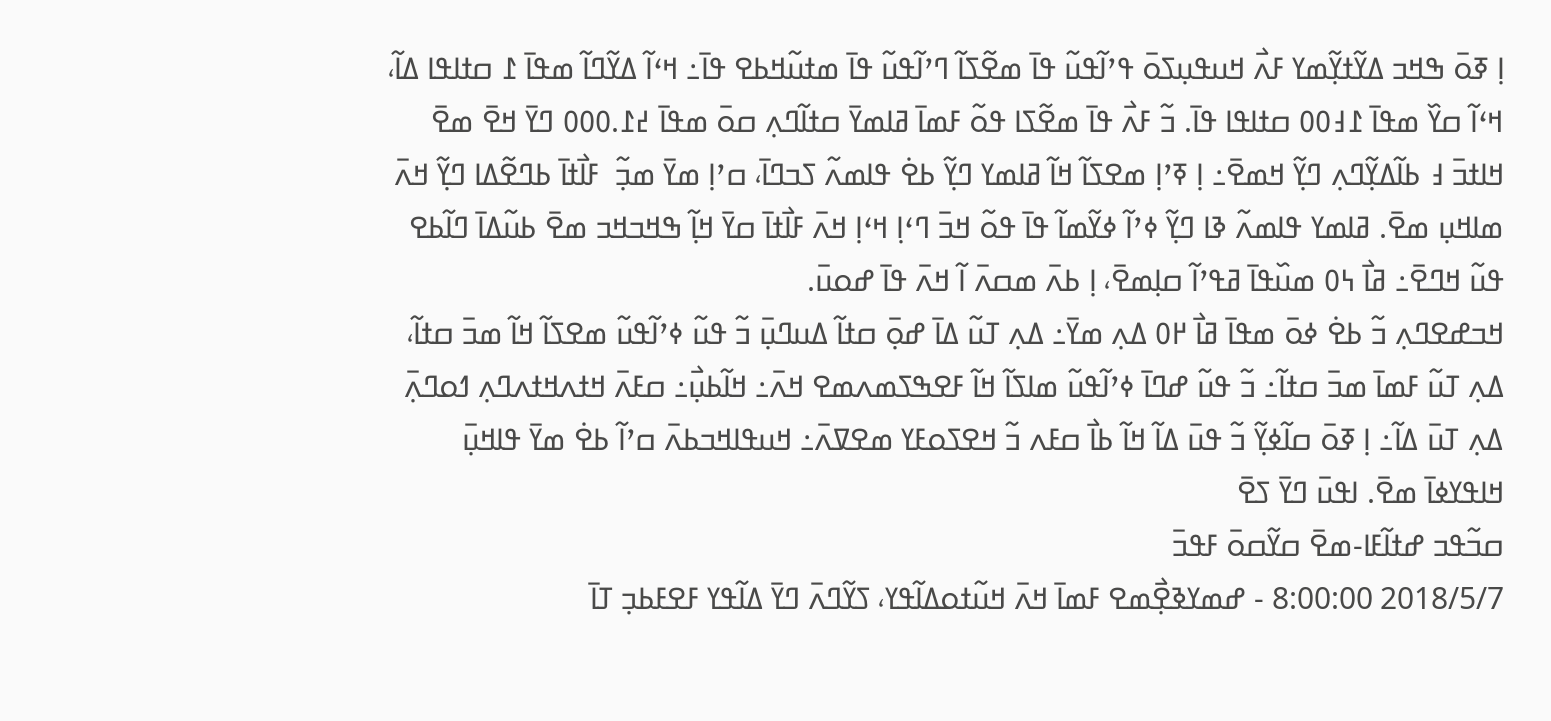ߊ߲ ߧߋ߫ ߒߞߏ ߡߌ߬ߙߌ߲߬ߘߌ ߓߍ߯ ߞߎߟߎ߲ߖߋ߫ ߟߴߊ߬ߟߎ߬ ߟߊ߫ ߘߐ߬ߖߊ߬ ߣߴߊ߬ߟߎ߬ ߟߊ߫ ߘߙߎ߬ߞߕߐ ߟߊ߫߸ ߞߵߊ߬ ߡߌ߬ߣߊ߬ ߘߟߊ߫ ߁ ߛߙߊߟߊ ߡߊ߬، ߞߵߊ߬ ߛߌ߰ ߘߟߊ߫ ߁߃߀߀ ߛߙߊߟߊ ߟߊ߫. ߏ߬ ߓߍ߯ ߟߊ߫ ߘߐ߬ߖߊ ߟߋ߬ ߓߘߊ߫ ߥߊߘߌ߫ ߛߙߊ߬ߣߍ߲ ߛߋ߫ ߘߟߊ߫ ߄߁.߀߀߀ ߣߌ߫ ߞߐ߫ ߘߐ߫ ߞߊߙߏ߫ ߃ ߕߊ߬ߡߌ߲߬ߣߍ߲ ߣߌ߲߬ ߞߘߐ߫߸ ߊ߲ ߧߴߊ߲ ߘߐߖߊ߬ ߞߊ߬ ߥߊߘߌ ߣߌ߲߬ ߕߐ߭ ߟߊߘߍ߬ ߖߏߣߊ߫، ߛߴߊ߲ ߘߌ߫ ߘߏ߲߬  ߓߊ߯ߙߊ߫ ߕߣߐ߬ߡߊ ߣߌ߲߬ ߞߍ߫ ߘߊߞߎ߲ ߘߐ߫. ߥߊߘߌ ߟߊߘߍ߬ ߢߊ ߣߌ߲߬ ߦߴߊ߬ ߦߌ߬ߘߊ߬ ߟߊ߫ ߟߋ߬ ߞߏ߫ ߣߵߊ߲ ߞߵߊ߲ ߞߍ߫ ߓߊ߯ߙߊ߫ ߛߌ߫ ߞߊ߲߬ ߒߞߏߞߏ ߘߐ߫ ߕߎ߬ߡߊ߫ ߣߊ߬ߕߐ ߟߎ߬ ߞߣߐ߫߸ ߥߊ߯ ߆߀ ߘߎ߰ߟߊ߫ ߥߟߴߊ߬ ߛߊ߲ߘߐ߫، ߊ߲ ߕߍ߫ ߘߛߍ߫ ߊ߬ ߞߍ߫ ߟߊ߫ ߝߋߎ߫.
ߞߏߝߐߣߍ߲ ߏ߬ ߕߐ߭ ߦߋ߫ ߘߟߊ߫ ߥߊ߯ ߂߀ ߡߍ߲ ߘߌ߫߸ ߡߍ߲ ߠߎ߬ ߡߊ߫ ߝߋ߲߫ ߛߙߊ߬ ߡߎߣߎ߲߫ ߏ߬ ߟߎ߬ ߦߴߊ߬ߟߎ߬ ߘߐߖߊ߬ ߞߊ߬ ߘߏ߫ ߛߙߊ߬، ߡߍ߲ ߠߎ߬ ߓߘߊ߫ ߘߏ߫ ߛߙߊ߬߸ ߏ߬ ߟߎ߬ ߝߣߊ߫ ߦߴߊ߬ߟߎ߬ ߘߊߖߊ߬ ߞߊ߬ ߓߐߒߖߘߍߘߐ ߞߍ߫߸ ߞߊ߬ߕߎ߲߯߸ ߛߓߍ߫ ߞߙߍߞߙߍߣߍ߲ ߗߋߣߍ߲߫ ߡߍ߲ ߠߎ߫ ߡߊ߬߸ ߊ߲ ߧߋ߫ ߛߊ߬ߦߌ߲߬ ߏ߬ ߟߎ߫ ߡߊ߬ ߞߊ߬ ߕߊ߯ ߛߓߍ ߏ߬ ߞߐߖߋߓߌ ߘߐߜߍ߫߸ ߞߎߟߊߞߏߕߍ߫ ߛߴߊ߬ ߕߐ߭ ߘߌ߫ ߟߊߞߎ߲߫ ߞߊߟߌߦߊ߫ ߘߐ߫. ߊߟߎ߫ ߣߌ߫ ߖߐ߫
ߛߏ߬ߟߏ ߝߙߊ߬ߓߊ-ߘߐ߫ ߛߌ߬ߛߋ߫ ߓߟߏ߫
2018/5/7 8:00:00 - ߝߘߌߢߐ߲߯ߘߐ ߓߘߊ߫ ߞߍ߫ ߞߎ߬ߙߋߡߊ߬ߟߌ، ߖߌ߬ߣߍ߫ ߣߌ߫ ߡߊ߬ߟߌ ߓߐߓߕߏ߲ ߠߊ߫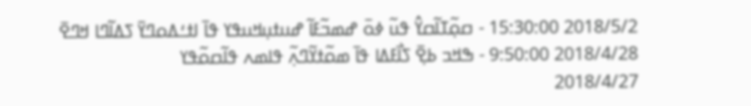2018/5/2 15:30:00 - ߛߋ߲߬ߠߊ߬ߛߌ߮ ߟߎ߬ ߦߋ߫ ߝߘߏ߬ߓߊ߬ ߝߎߙߎ߲ߞߎߟߌ ߟߊ߫ ߊߙߑߡߋߣߌ߫ ߖߡߊ߬ߣߊ ߞߣߐ߫
2018/4/28 9:50:00 - ߒߞߏ ߕߐ߲߫ ߖߊ߯ߓߡߊ ߟߊ߫ ߘߋ߬ߙߌ߬ߣߍ߲߬ ߟߊߘߍ ߟߊ߬ߛߋ߬ߟߌ
2018/4/27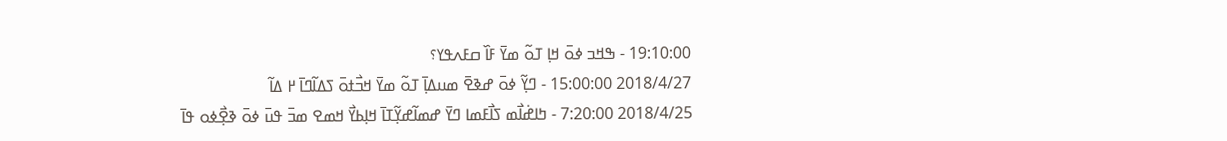19:10:00 - ߒߞߏ ߦߋ߫ ߞߊ߲ ߠߋ߬ ߘߌ߫ ߓߊ߰ ߛߓߍߟߌ؟
2018/4/27 15:00:00 - ߣߌ߲߬ ߦߋ߫ ߝߢߐ߫ ߘߎߡߊ߲߫ ߠߋ߬ ߘߌ߫ ߞߏ߯ߙߋ߫ ߖߡߊ߬ߣߊ߫ ߂ ߡߊ߬
2018/4/25 7:20:00 - ߤߊߝ߭ߊ߯ߘ ߖߊ߯ߓߘߊ ߣߌ߫ ߝߘߊ߬ߝߌ߲߬ߠߊ߫ ߞߊ߲ߕߌ߯ ߞߘߐ ߘߏ߫ ߟߎ߫ ߦߋ߫ ߢߐ߲߯ߦߋ ߟߊ߫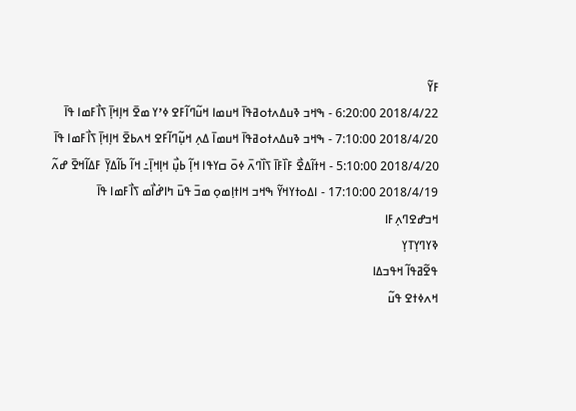ߓߌ߬
2018/4/22 6:20:00 - ߒߞߏ ߢߎߡߍߙߋߥߟߊ߫ ߞߎߘߊ ߞߎ߬ߣߊ߬ߓߐ ߦߴߌ ߘߐ߫ ߞߊ߲ߞߊ߲߫ ߖߊ߯ߓߘߊ ߟߊ߫
2018/4/20 7:10:00 - ߒߞߏ ߢߎߡߍߙߋߥߟߊ߫ ߞߎߘߊ߫ ߡߍ߲ ߞߎ߲߬ߣߊ߬ߓߐ ߞߍߕߐ߫ ߞߊ߲ߞߊ߲߫ ߖߊ߯ߓߘߊ ߟߊ߫
2018/4/20 5:10:00 - ߞߙߊ߬ߡߐ߯ ߓߊ߰ߓߊ߫ ߖߊ߰ߣߍ߫ ߦߋ߫ ߛߌߟߊ ߞߊ߲߬ ߕߎ߲߯ ߞߊ߲ߞߊ߲߫߸ ߞߊ߬ ߕߊ߬ߡߌ߲߫ ߓߡߊ߬ߞߐ߫ ߝߍ߬
2018/4/19 17:10:00 - ߊߡߋߙߌߞߌ߬ ߒߞߏ ߞߊߙߊ߲ߘߋ߲ ߘߏ߫ ߟߎ߫ ߤߊߝ߭ߊ߯ߘ ߖߊ߯ߓߘߊ ߟߊ߫
ߞߏߝߐߣߍ߲ߓߊ
ߢߌߣߌ߲ߠߌ߲
ߟߐ߬ߥߟߊ߬ ߞߟߏߡߊ
ߞߍߦߙߐ ߟߎ߬